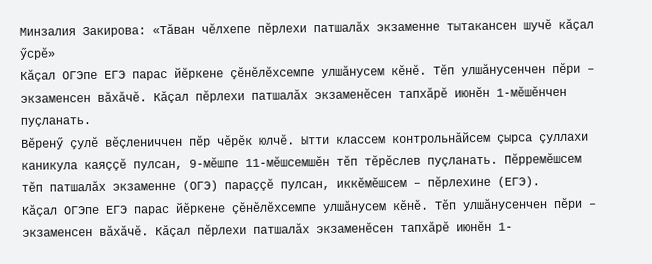Минзалия Закирова: «Тăван чӗлхепе пӗрлехи патшалăх экзаменне тытакансен шучӗ кăçал ӳсрӗ»
Кăçал ОГЭпе ЕГЭ парас йӗркене çӗнӗлӗхсемпе улшăнусем кӗнӗ. Тӗп улшăнусенчен пӗри – экзаменсен вăхăчӗ. Кăçал пӗрлехи патшалăх экзаменӗсен тапхăрӗ июнӗн 1-мӗшӗнчен пуçланать.
Вӗренӳ çулӗ вӗçлениччен пӗр чӗрӗк юлчӗ. Ытти классем контрольнăйсем çырса çуллахи каникула каяççӗ пулсан, 9-мӗшпе 11-мӗшсемшӗн тӗп тӗрӗслев пуçланать. Пӗрремӗшсем тӗп патшалăх экзаменне (ОГЭ) параççӗ пулсан, иккӗмӗшсем – пӗрлехине (ЕГЭ).
Кăçал ОГЭпе ЕГЭ парас йӗркене çӗнӗлӗхсемпе улшăнусем кӗнӗ. Тӗп улшăнусенчен пӗри – экзаменсен вăхăчӗ. Кăçал пӗрлехи патшалăх экзаменӗсен тапхăрӗ июнӗн 1-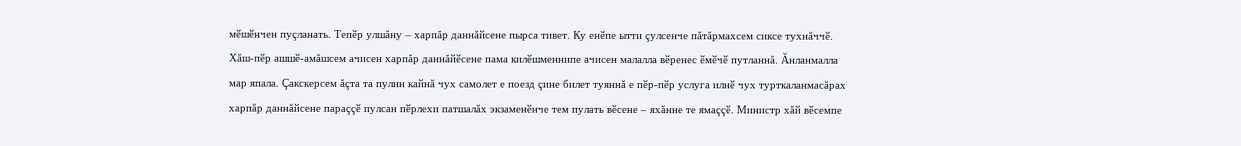мӗшӗнчен пуçланать. Тепӗр улшăну – харпăр даннăйсене пырса тивет. Ку енӗпе ытти çулсенче пăтăрмахсем сиксе тухнăччӗ. Хăш-пӗр ашшӗ-амăшсем ачисен харпăр даннăйӗсене пама килӗшменнипе ачисен малалла вӗренес ӗмӗчӗ путланнă. Ăнланмалла мар япала. Çакскерсем ăçта та пулин кайнă чух самолет е поезд çине билет туяннă е пӗр-пӗр услуга илнӗ чух турткаланмасăрах харпăр даннăйсене параççӗ пулсан пӗрлехи патшалăх экзаменӗнче тем пулать вӗсене – яхăнне те ямаççӗ. Министр хăй вӗсемпе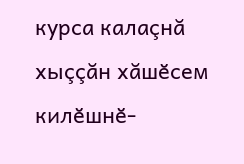курса калаçнă хыççăн хăшӗсем килӗшнӗ-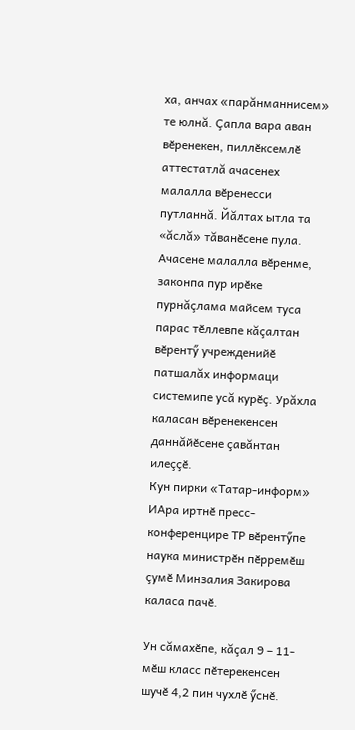ха, анчах «парăнманнисем» те юлнă. Çапла вара аван вӗренекен, пиллӗксемлӗ аттестатлă ачасенех малалла вӗренесси путланнă. Йăлтах ытла та «ăслă» тăванӗсене пула. Ачасене малалла вӗренме, законпа пур ирӗке пурнăçлама майсем туса парас тӗллевпе кăçалтан вӗрентӳ учрежденийӗ патшалăх информаци системипе усă курӗç. Урăхла каласан вӗренекенсен даннăйӗсене çавăнтан илеççӗ.
Кун пирки «Татар-информ» ИАра иртнӗ пресс-конференцире ТР вӗрентӳпе наука министрӗн пӗрремӗш çумӗ Минзалия Закирова каласа пачӗ.

Ун сăмахӗпе, кăçал 9 – 11-мӗш класс пӗтерекенсен шучӗ 4,2 пин чухлӗ ӳснӗ.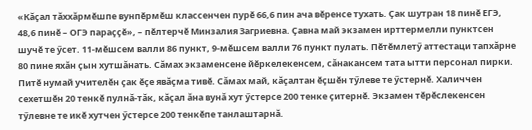«Кăçал тăххăрмӗшпе вунпӗрмӗш классенчен пурӗ 66,6 пин ача вӗренсе тухать. Çак шутран 18 пинӗ ЕГЭ, 48,6 пинӗ – ОГЭ параççӗ», – пӗлтерчӗ Минзалия Загриевна. Çавна май экзамен ирттермелли пунктсен шучӗ те ӳсет. 11-мӗшсем валли 86 пункт, 9-мӗшсем валли 76 пункт пулать. Пӗтӗмлетӳ аттестаци тапхăрне 80 пине яхăн çын хутшăнать. Сăмах экзаменсене йӗркелекенсем, сăнакансем тата ытти персонал пирки. Питӗ нумай учителӗн çак ӗçе явăçма тивӗ. Сăмах май, кăçалтан ӗçшӗн тӳлеве те ӳстернӗ. Халиччен сехетшӗн 20 тенкӗ пулнă-тăк, кăçал ăна вунă хут ӳстерсе 200 тенке çитернӗ. Экзамен тӗрӗслекенсен тӳлевне те икӗ хутчен ӳстерсе 200 тенкӗпе танлаштарнă.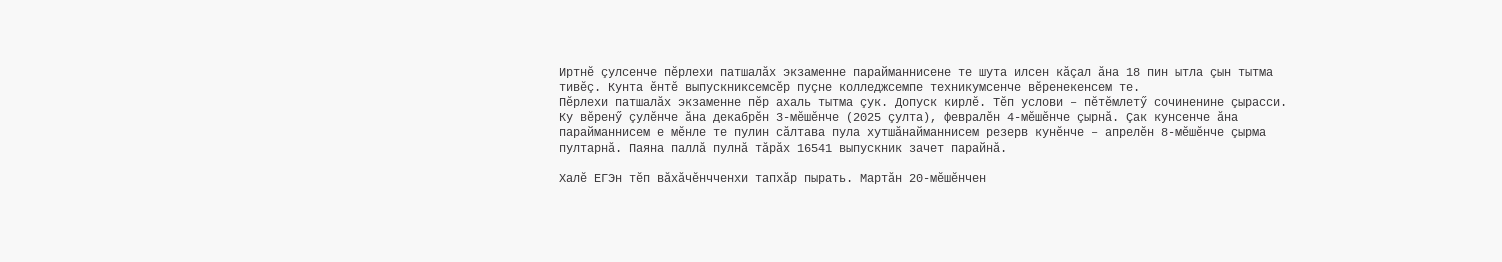Иртнӗ çулсенче пӗрлехи патшалăх экзаменне парайманнисене те шута илсен кăçал ăна 18 пин ытла çын тытма тивӗç. Кунта ӗнтӗ выпускниксемсӗр пуçне колледжсемпе техникумсенче вӗренекенсем те.
Пӗрлехи патшалăх экзаменне пӗр ахаль тытма çук. Допуск кирлӗ. Тӗп услови – пӗтӗмлетӳ сочиненине çырасси. Ку вӗренӳ çулӗнче ăна декабрӗн 3-мӗшӗнче (2025 çулта), февралӗн 4-мӗшӗнче çырнă. Çак кунсенче ăна парайманнисем е мӗнле те пулин сăлтава пула хутшăнайманнисем резерв кунӗнче – апрелӗн 8-мӗшӗнче çырма пултарнă. Паяна паллă пулнă тăрăх 16541 выпускник зачет парайнă.

Халӗ ЕГЭн тӗп вăхăчӗнчченхи тапхăр пырать. Мартăн 20-мӗшӗнчен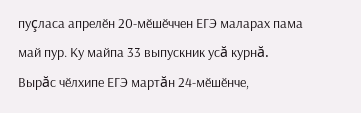пуçласа апрелӗн 20-мӗшӗччен ЕГЭ маларах пама май пур. Ку майпа 33 выпускник усă курнă. Вырăс чӗлхипе ЕГЭ мартăн 24-мӗшӗнче,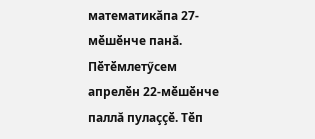математикăпа 27-мӗшӗнче панă. Пӗтӗмлетӳсем апрелӗн 22-мӗшӗнче паллă пулаççӗ. Тӗп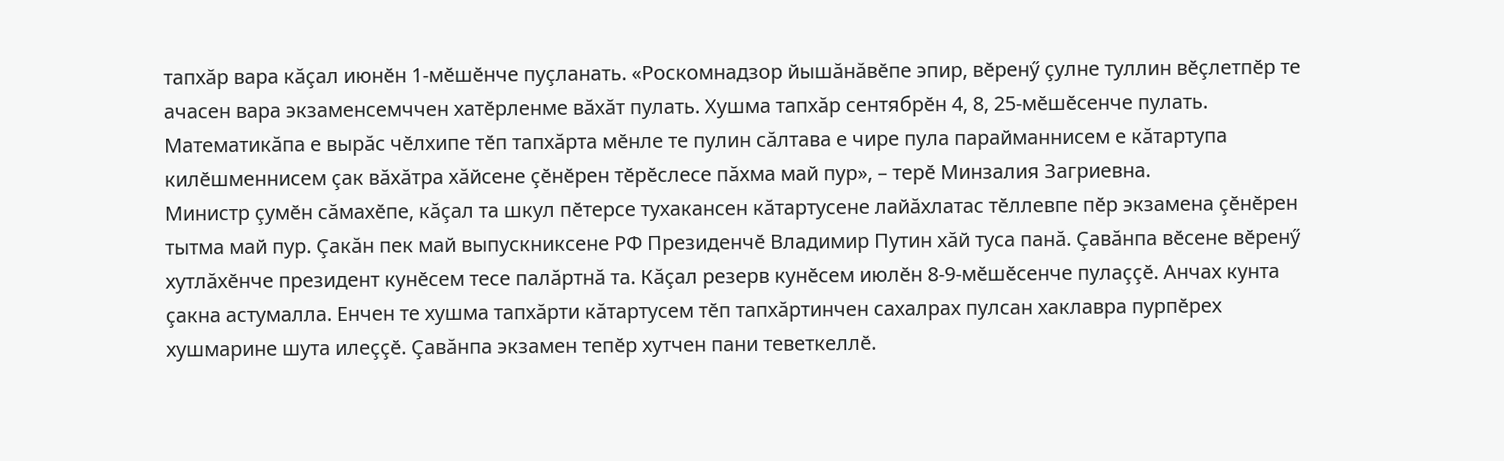тапхăр вара кăçал июнӗн 1-мӗшӗнче пуçланать. «Роскомнадзор йышăнăвӗпе эпир, вӗренӳ çулне туллин вӗçлетпӗр те ачасен вара экзаменсемччен хатӗрленме вăхăт пулать. Хушма тапхăр сентябрӗн 4, 8, 25-мӗшӗсенче пулать. Математикăпа е вырăс чӗлхипе тӗп тапхăрта мӗнле те пулин сăлтава е чире пула парайманнисем е кăтартупа килӗшменнисем çак вăхăтра хăйсене çӗнӗрен тӗрӗслесе пăхма май пур», – терӗ Минзалия Загриевна.
Министр çумӗн сăмахӗпе, кăçал та шкул пӗтерсе тухакансен кăтартусене лайăхлатас тӗллевпе пӗр экзамена çӗнӗрен тытма май пур. Çакăн пек май выпускниксене РФ Президенчӗ Владимир Путин хăй туса панă. Çавăнпа вӗсене вӗренӳ хутлăхӗнче президент кунӗсем тесе палăртнă та. Кăçал резерв кунӗсем июлӗн 8-9-мӗшӗсенче пулаççӗ. Анчах кунта çакна астумалла. Енчен те хушма тапхăрти кăтартусем тӗп тапхăртинчен сахалрах пулсан хаклавра пурпӗрех хушмарине шута илеççӗ. Çавăнпа экзамен тепӗр хутчен пани теветкеллӗ.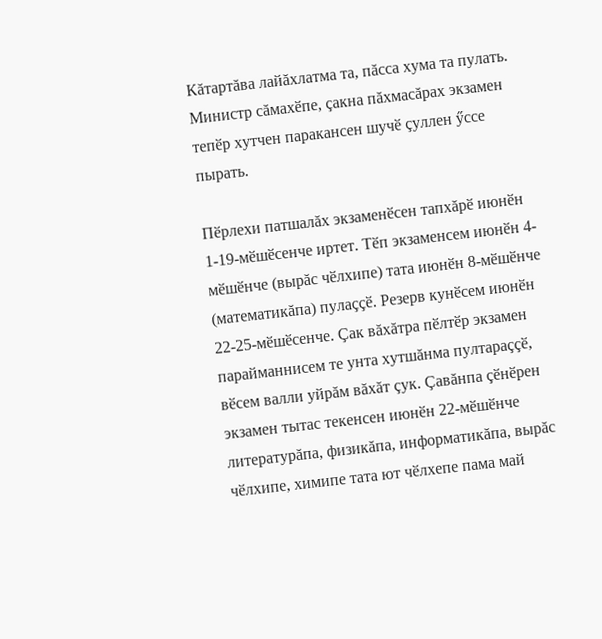Кăтартăва лайăхлатма та, пăсса хума та пулать. Министр сăмахӗпе, çакна пăхмасăрах экзамен тепӗр хутчен паракансен шучӗ çуллен ӳссе пырать.

Пӗрлехи патшалăх экзаменӗсен тапхăрӗ июнӗн 1-19-мӗшӗсенче иртет. Тӗп экзаменсем июнӗн 4-мӗшӗнче (вырăс чӗлхипе) тата июнӗн 8-мӗшӗнче (математикăпа) пулаççӗ. Резерв кунӗсем июнӗн 22-25-мӗшӗсенче. Çак вăхăтра пӗлтӗр экзамен парайманнисем те унта хутшăнма пултараççӗ, вӗсем валли уйрăм вăхăт çук. Çавăнпа çӗнӗрен экзамен тытас текенсен июнӗн 22-мӗшӗнче литературăпа, физикăпа, информатикăпа, вырăс чӗлхипе, химипе тата ют чӗлхепе пама май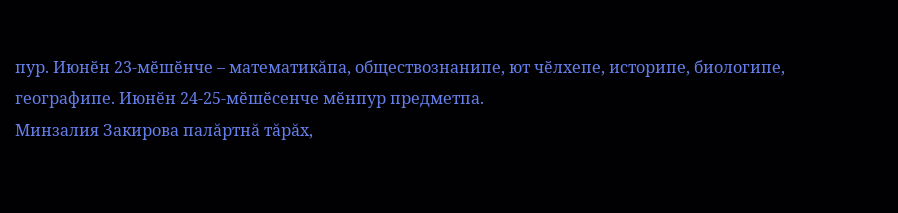пур. Июнӗн 23-мӗшӗнче – математикăпа, обществознанипе, ют чӗлхепе, историпе, биологипе, географипе. Июнӗн 24-25-мӗшӗсенче мӗнпур предметпа.
Минзалия Закирова палăртнă тăрăх,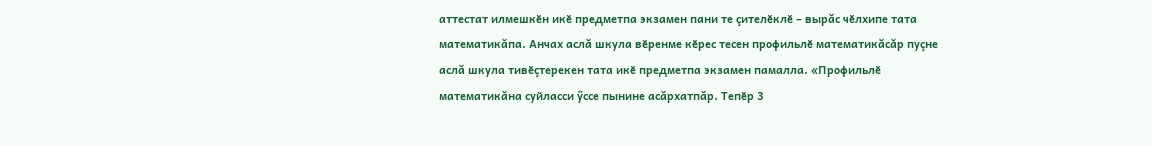аттестат илмешкӗн икӗ предметпа экзамен пани те çителӗклӗ – вырăс чӗлхипе тата математикăпа. Анчах аслă шкула вӗренме кӗрес тесен профильлӗ математикăсăр пуçне аслă шкула тивӗçтерекен тата икӗ предметпа экзамен памалла. «Профильлӗ математикăна суйласси ӳссе пынине асăрхатпăр. Тепӗр 3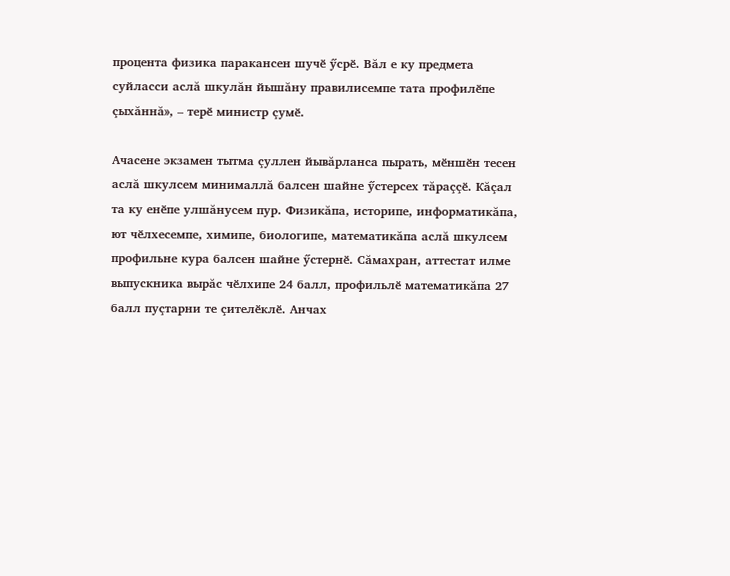процента физика паракансен шучӗ ӳсрӗ. Вăл е ку предмета суйласси аслă шкулăн йышăну правилисемпе тата профилӗпе çыхăннă», – терӗ министр çумӗ.

Ачасене экзамен тытма çуллен йывăрланса пырать, мӗншӗн тесен аслă шкулсем минималлă балсен шайне ӳстерсех тăраççӗ. Кăçал та ку енӗпе улшăнусем пур. Физикăпа, историпе, информатикăпа, ют чӗлхесемпе, химипе, биологипе, математикăпа аслă шкулсем профильне кура балсен шайне ӳстернӗ. Сăмахран, аттестат илме выпускника вырăс чӗлхипе 24 балл, профильлӗ математикăпа 27 балл пуçтарни те çителӗклӗ. Анчах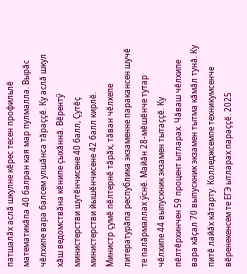патшалăх аслă шкулне кӗрес тесен профильлӗ математикăпа 40 балран кая мар пулмалла. Вырăс чӗлхипе вара балсем улшăнса тăраççӗ. Ку аслă шкул хăш ведомствăна кӗнипе çыхăннă. Вӗрентӳ министерстви шутӗнчисене 40 балл, Çутӗç министерстви йышӗнчисене 42 балл кирлӗ.
Министр çумӗ пӗлтернӗ тăрăх, тăван чӗлхепе литературăпа республика экзаменне паракансен шучӗ те палăрмаллах ӳснӗ. Майăн 28-мӗшӗнче тутар чӗлхипе 44 выпускник экзамен тытаççӗ. Ку пӗлтӗрхинчен 59 процент ытларах. Чăваш чӗлхипе вара кăçал 70 выпускник экзамен тытма кăмăл тунă. Ку питӗ лайăх кăтарту. Колледжсемпе техникумсенче вӗренекенсем те ЕГЭ ытларах параççӗ. 2025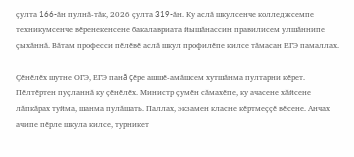çулта 166-ăн пулнă-тăк, 2026 çулта 319-ăн. Ку аслă шкулсенче колледжсемпе техникумсенче вӗренекенсене бакалавриата йышăнассин правилисем улшăннипе çыхăннă. Вăтам професси пӗлӗвӗ аслă шкул профилӗпе килсе тăмасан ЕГЭ памаллах.

Çӗнӗлӗх шутне ОГЭ, ЕГЭ панă çӗре ашшӗ-амăшсем хутшăнма пултарни кӗрет. Пӗлтӗртен пуçланнă ку çӗнӗлӗх. Министр çумӗн сăмахӗпе, ку ачасене хăйсене лăпкăрах туйма, шанма пулăшать. Паллах, экзамен класне кӗртмеççӗ вӗсене. Анчах ачипе пӗрле шкула килсе, турникет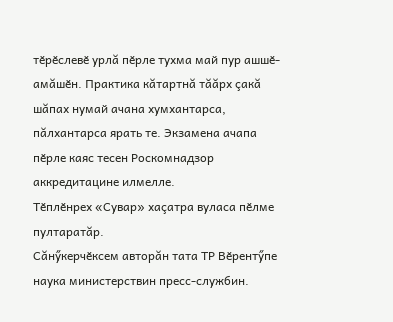тӗрӗслевӗ урлă пӗрле тухма май пур ашшӗ-амăшӗн. Практика кăтартнă тăăрх çакă шăпах нумай ачана хумхантарса, пăлхантарса ярать те. Экзамена ачапа пӗрле каяс тесен Роскомнадзор аккредитацине илмелле.
Тӗплӗнрех «Сувар» хаçатра вуласа пӗлме пултаратăр.
Сăнӳкерчӗксем авторăн тата ТР Вӗрентӳпе наука министерствин пресс-службин.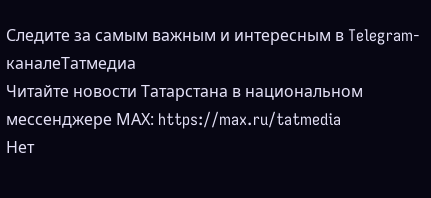Следите за самым важным и интересным в Telegram-каналеТатмедиа
Читайте новости Татарстана в национальном мессенджере MАХ: https://max.ru/tatmedia
Нет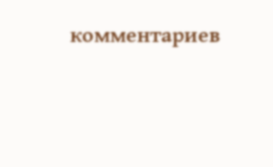комментариев